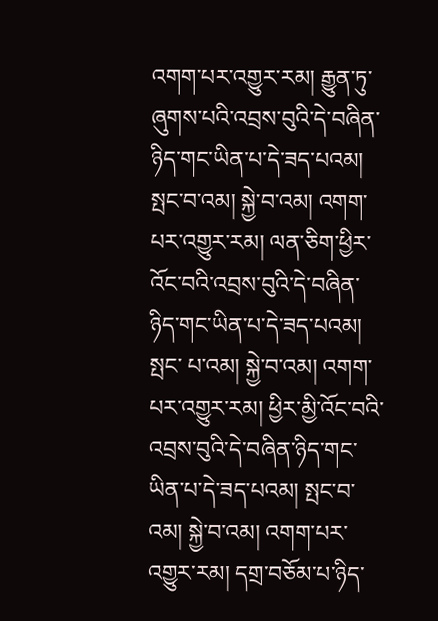འགག་པར་འགྱུར་རམ། རྒྱུན་ཏུ་ཞུགས་པའི་འབྲས་བུའི་དེ་བཞིན་ཉིད་གང་ཡིན་པ་དེ་ཟད་པའམ། སྤང་བ་འམ། སྐྱེ་བ་འམ། འགག་པར་འགྱུར་རམ། ལན་ཅིག་ཕྱིར་འོང་བའི་འབྲས་བུའི་དེ་བཞིན་ཉིད་གང་ཡིན་པ་དེ་ཟད་པའམ། སྤང་ པ་འམ། སྐྱེ་བ་འམ། འགག་པར་འགྱུར་རམ། ཕྱིར་མྱི་འོང་བའི་འབྲས་བུའི་དེ་བཞིན་ཉིད་གང་ཡིན་པ་དེ་ཟད་པའམ། སྤང་བ་འམ། སྐྱེ་བ་འམ། འགག་པར་འགྱུར་རམ། དགྲ་བཅོམ་པ་ཉིད་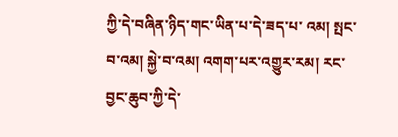ཀྱི་དེ་བཞིན་ཉིད་གང་ཡིན་པ་དེ་ཟད་པ་ འམ། སྤང་བ་འམ། སྐྱེ་བ་འམ། འགག་པར་འགྱུར་རམ། རང་བྱང་ཆུབ་ཀྱི་དེ་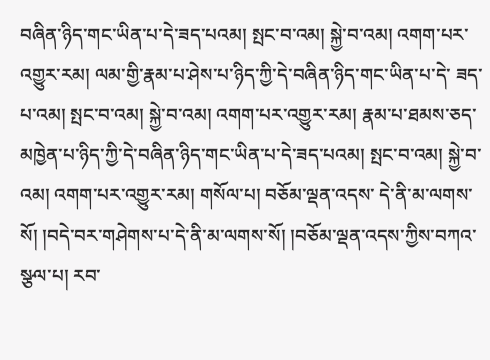བཞིན་ཉིད་གང་ཡིན་པ་དེ་ཟད་པའམ། སྤང་བ་འམ། སྐྱེ་བ་འམ། འགག་པར་འགྱུར་རམ། ལམ་གྱི་རྣམ་པ་ཤེས་པ་ཉིད་ཀྱི་དེ་བཞིན་ཉིད་གང་ཡིན་པ་དེ་ ཟད་པ་འམ། སྤང་བ་འམ། སྐྱེ་བ་འམ། འགག་པར་འགྱུར་རམ། རྣམ་པ་ཐམས་ཅད་མཁྱེན་པ་ཉིད་ཀྱི་དེ་བཞིན་ཉིད་གང་ཡིན་པ་དེ་ཟད་པའམ། སྤང་བ་འམ། སྐྱེ་བ་འམ། འགག་པར་འགྱུར་རམ། གསོལ་པ། བཅོམ་ལྡན་འདས་ དེ་ནི་མ་ལགས་སོ། །བདེ་བར་གཤེགས་པ་དེ་ནི་མ་ལགས་སོ། །བཅོམ་ལྡན་འདས་ཀྱིས་བཀའ་སྩལ་པ། རབ་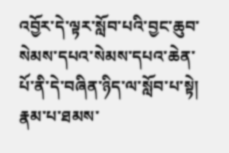འབྱོར་དེ་ལྟར་སློབ་པའི་བྱང་ཆུབ་སེམས་དཔའ་སེམས་དཔའ་ཆེན་པོ་ནི་དེ་བཞིན་ཉིད་ལ་སློབ་པ་སྟེ། རྣམ་པ་ཐམས་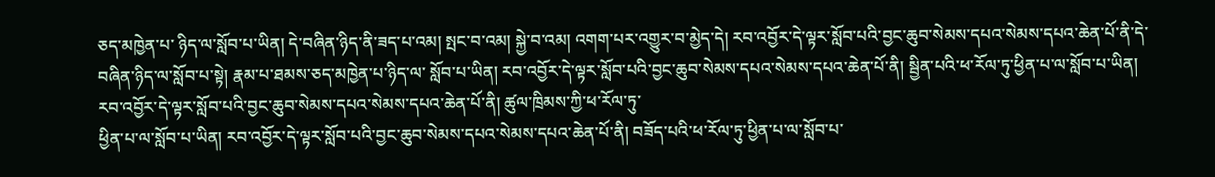ཅད་མཁྱེན་པ་ ཉིད་ལ་སློབ་པ་ཡིན། དེ་བཞིན་ཉིད་ནི་ཟད་པ་འམ། སྤང་བ་འམ། སྐྱེ་བ་འམ། འགག་པར་འགྱུར་བ་མྱེད་དེ། རབ་འབྱོར་དེ་ལྟར་སློབ་པའི་བྱང་ཆུབ་སེམས་དཔའ་སེམས་དཔའ་ཆེན་པོ་ནི་དེ་བཞིན་ཉིད་ལ་སློབ་པ་སྟེ། རྣམ་པ་ཐམས་ཅད་མཁྱེན་པ་ཉིད་ལ་ སློབ་པ་ཡིན། རབ་འབྱོར་དེ་ལྟར་སློབ་པའི་བྱང་ཆུབ་སེམས་དཔའ་སེམས་དཔའ་ཆེན་པོ་ནི། སྦྱིན་པའི་ཕ་རོལ་ཏུ་ཕྱིན་པ་ལ་སློབ་པ་ཡིན། རབ་འབྱོར་དེ་ལྟར་སློབ་པའི་བྱང་ཆུབ་སེམས་དཔའ་སེམས་དཔའ་ཆེན་པོ་ནི། ཚུལ་ཁྲིམས་ཀྱི་ཕ་རོལ་ཏུ་
ཕྱིན་པ་ལ་སློབ་པ་ཡིན། རབ་འབྱོར་དེ་ལྟར་སློབ་པའི་བྱང་ཆུབ་སེམས་དཔའ་སེམས་དཔའ་ཆེན་པོ་ནི། བཟོད་པའི་ཕ་རོལ་ཏུ་ཕྱིན་པ་ལ་སློབ་པ་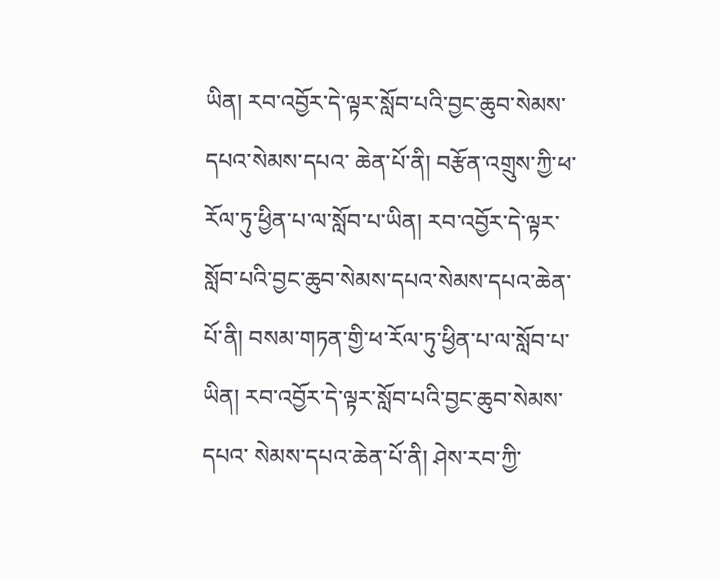ཡིན། རབ་འབྱོར་དེ་ལྟར་སློབ་པའི་བྱང་ཆུབ་སེམས་དཔའ་སེམས་དཔའ་ ཆེན་པོ་ནི། བརྩོན་འགྲུས་ཀྱི་ཕ་རོལ་ཏུ་ཕྱིན་པ་ལ་སློབ་པ་ཡིན། རབ་འབྱོར་དེ་ལྟར་སློབ་པའི་བྱང་ཆུབ་སེམས་དཔའ་སེམས་དཔའ་ཆེན་པོ་ནི། བསམ་གཏན་གྱི་ཕ་རོལ་ཏུ་ཕྱིན་པ་ལ་སློབ་པ་ཡིན། རབ་འབྱོར་དེ་ལྟར་སློབ་པའི་བྱང་ཆུབ་སེམས་དཔའ་ སེམས་དཔའ་ཆེན་པོ་ནི། ཤེས་རབ་ཀྱི་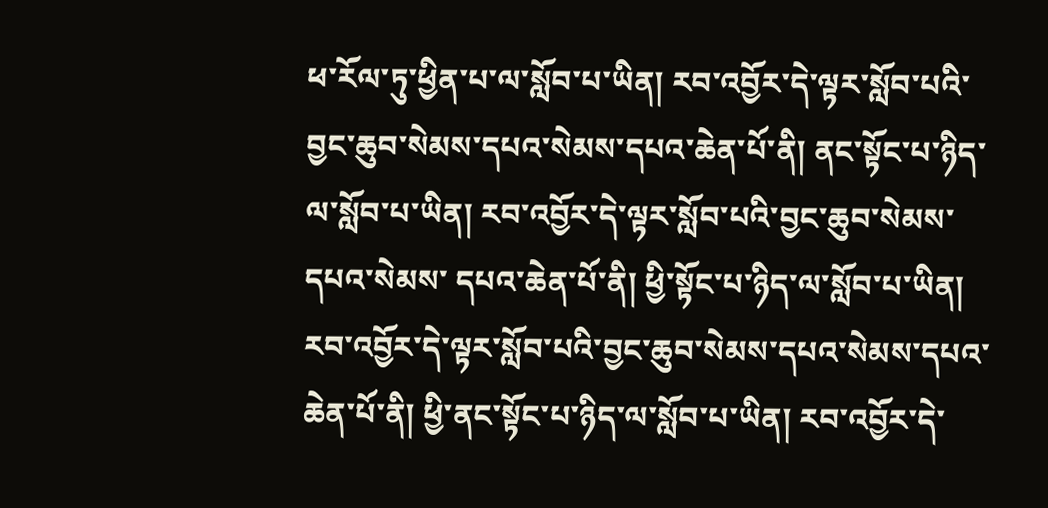ཕ་རོལ་ཏུ་ཕྱིན་པ་ལ་སློབ་པ་ཡིན། རབ་འབྱོར་དེ་ལྟར་སློབ་པའི་བྱང་ཆུབ་སེམས་དཔའ་སེམས་དཔའ་ཆེན་པོ་ནི། ནང་སྟོང་པ་ཉིད་ལ་སློབ་པ་ཡིན། རབ་འབྱོར་དེ་ལྟར་སློབ་པའི་བྱང་ཆུབ་སེམས་དཔའ་སེམས་ དཔའ་ཆེན་པོ་ནི། ཕྱི་སྟོང་པ་ཉིད་ལ་སློབ་པ་ཡིན། རབ་འབྱོར་དེ་ལྟར་སློབ་པའི་བྱང་ཆུབ་སེམས་དཔའ་སེམས་དཔའ་ཆེན་པོ་ནི། ཕྱི་ནང་སྟོང་པ་ཉིད་ལ་སློབ་པ་ཡིན། རབ་འབྱོར་དེ་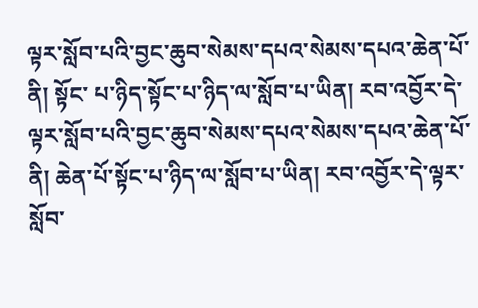ལྟར་སློབ་པའི་བྱང་ཆུབ་སེམས་དཔའ་སེམས་དཔའ་ཆེན་པོ་ནི། སྟོང་ པ་ཉིད་སྟོང་པ་ཉིད་ལ་སློབ་པ་ཡིན། རབ་འབྱོར་དེ་ལྟར་སློབ་པའི་བྱང་ཆུབ་སེམས་དཔའ་སེམས་དཔའ་ཆེན་པོ་ནི། ཆེན་པོ་སྟོང་པ་ཉིད་ལ་སློབ་པ་ཡིན། རབ་འབྱོར་དེ་ལྟར་སློབ་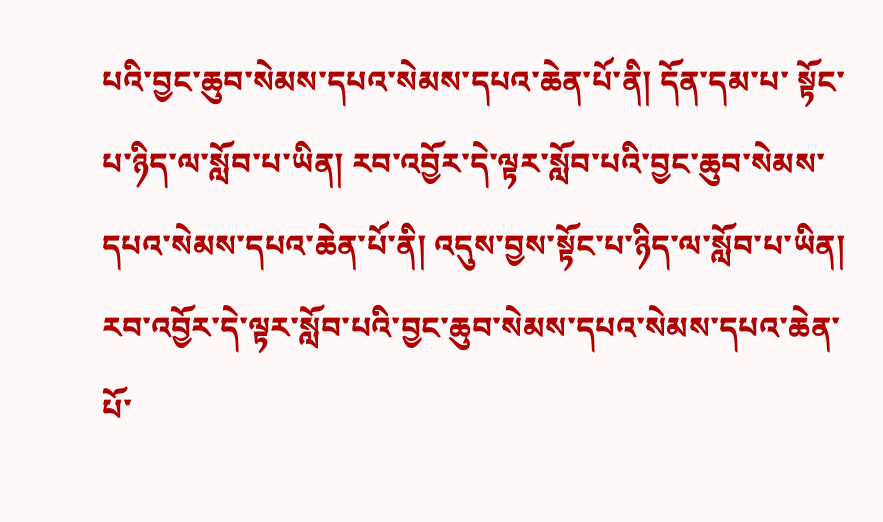པའི་བྱང་ཆུབ་སེམས་དཔའ་སེམས་དཔའ་ཆེན་པོ་ནི། དོན་དམ་པ་ སྟོང་པ་ཉིད་ལ་སློབ་པ་ཡིན། རབ་འབྱོར་དེ་ལྟར་སློབ་པའི་བྱང་ཆུབ་སེམས་དཔའ་སེམས་དཔའ་ཆེན་པོ་ནི། འདུས་བྱས་སྟོང་པ་ཉིད་ལ་སློབ་པ་ཡིན། རབ་འབྱོར་དེ་ལྟར་སློབ་པའི་བྱང་ཆུབ་སེམས་དཔའ་སེམས་དཔའ་ཆེན་པོ་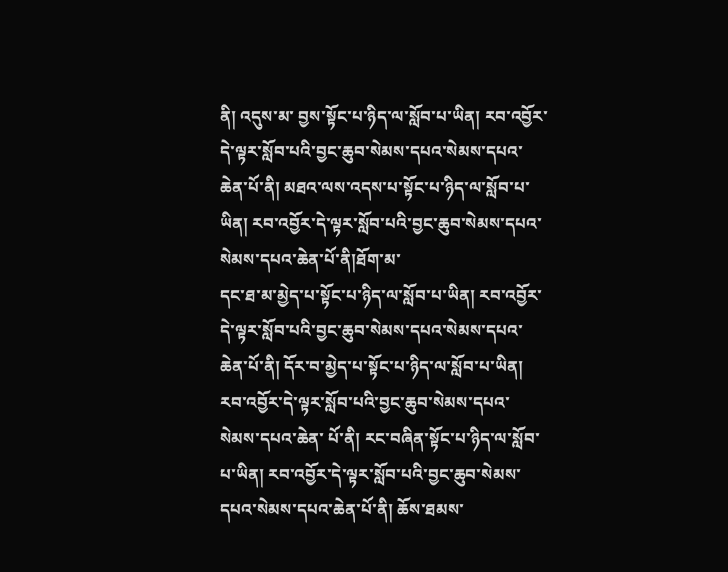ནི། འདུས་མ་ བྱས་སྟོང་པ་ཉིད་ལ་སློབ་པ་ཡིན། རབ་འབྱོར་དེ་ལྟར་སློབ་པའི་བྱང་ཆུབ་སེམས་དཔའ་སེམས་དཔའ་ཆེན་པོ་ནི། མཐའ་ལས་འདས་པ་སྟོང་པ་ཉིད་ལ་སློབ་པ་ཡིན། རབ་འབྱོར་དེ་ལྟར་སློབ་པའི་བྱང་ཆུབ་སེམས་དཔའ་སེམས་དཔའ་ཆེན་པོ་ནི།ཐོག་མ་
དང་ཐ་མ་མྱེད་པ་སྟོང་པ་ཉིད་ལ་སློབ་པ་ཡིན། རབ་འབྱོར་དེ་ལྟར་སློབ་པའི་བྱང་ཆུབ་སེམས་དཔའ་སེམས་དཔའ་ཆེན་པོ་ནི། དོར་བ་མྱེད་པ་སྟོང་པ་ཉིད་ལ་སློབ་པ་ཡིན། རབ་འབྱོར་དེ་ལྟར་སློབ་པའི་བྱང་ཆུབ་སེམས་དཔའ་སེམས་དཔའ་ཆེན་ པོ་ནི། རང་བཞིན་སྟོང་པ་ཉིད་ལ་སློབ་པ་ཡིན། རབ་འབྱོར་དེ་ལྟར་སློབ་པའི་བྱང་ཆུབ་སེམས་དཔའ་སེམས་དཔའ་ཆེན་པོ་ནི། ཆོས་ཐམས་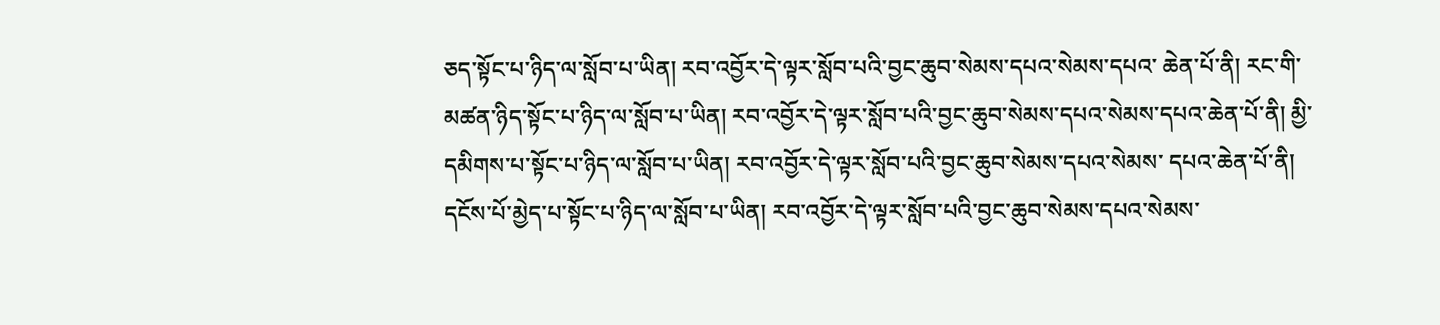ཅད་སྟོང་པ་ཉིད་ལ་སློབ་པ་ཡིན། རབ་འབྱོར་དེ་ལྟར་སློབ་པའི་བྱང་ཆུབ་སེམས་དཔའ་སེམས་དཔའ་ ཆེན་པོ་ནི། རང་གི་མཚན་ཉིད་སྟོང་པ་ཉིད་ལ་སློབ་པ་ཡིན། རབ་འབྱོར་དེ་ལྟར་སློབ་པའི་བྱང་ཆུབ་སེམས་དཔའ་སེམས་དཔའ་ཆེན་པོ་ནི། མྱི་དམིགས་པ་སྟོང་པ་ཉིད་ལ་སློབ་པ་ཡིན། རབ་འབྱོར་དེ་ལྟར་སློབ་པའི་བྱང་ཆུབ་སེམས་དཔའ་སེམས་ དཔའ་ཆེན་པོ་ནི། དངོས་པོ་མྱེད་པ་སྟོང་པ་ཉིད་ལ་སློབ་པ་ཡིན། རབ་འབྱོར་དེ་ལྟར་སློབ་པའི་བྱང་ཆུབ་སེམས་དཔའ་སེམས་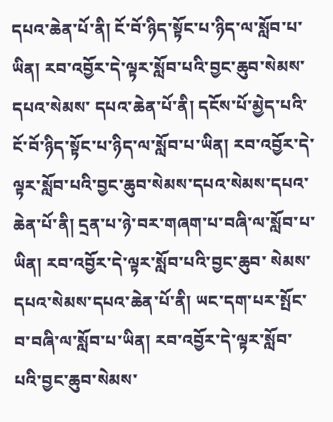དཔའ་ཆེན་པོ་ནི། ངོ་བོ་ཉིད་སྟོང་པ་ཉིད་ལ་སློབ་པ་ཡིན། རབ་འབྱོར་དེ་ལྟར་སློབ་པའི་བྱང་ཆུབ་སེམས་དཔའ་སེམས་ དཔའ་ཆེན་པོ་ནི། དངོས་པོ་མྱེད་པའི་ངོ་བོ་ཉིད་སྟོང་པ་ཉིད་ལ་སློབ་པ་ཡིན། རབ་འབྱོར་དེ་ལྟར་སློབ་པའི་བྱང་ཆུབ་སེམས་དཔའ་སེམས་དཔའ་ཆེན་པོ་ནི། དྲན་པ་ཉེ་བར་གཞག་པ་བཞི་ལ་སློབ་པ་ཡིན། རབ་འབྱོར་དེ་ལྟར་སློབ་པའི་བྱང་ཆུབ་ སེམས་དཔའ་སེམས་དཔའ་ཆེན་པོ་ནི། ཡང་དག་པར་སྤོང་བ་བཞི་ལ་སློབ་པ་ཡིན། རབ་འབྱོར་དེ་ལྟར་སློབ་པའི་བྱང་ཆུབ་སེམས་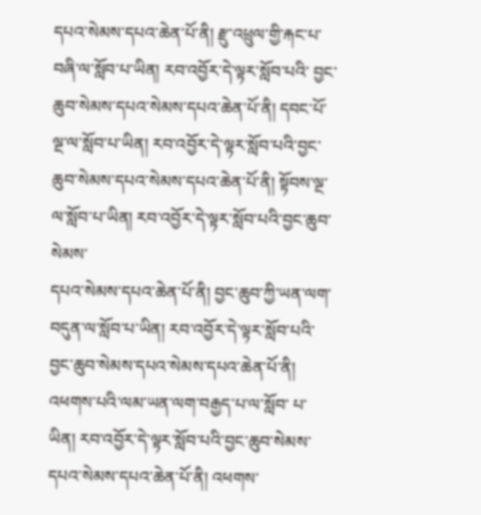དཔའ་སེམས་དཔའ་ཆེན་པོ་ནི། རྫུ་འཕྲུལ་གྱི་རྐང་པ་བཞི་ལ་སློབ་པ་ཡིན། རབ་འབྱོར་དེ་ལྟར་སློབ་པའི་ བྱང་ཆུབ་སེམས་དཔའ་སེམས་དཔའ་ཆེན་པོ་ནི། དབང་པོ་ལྔ་ལ་སློབ་པ་ཡིན། རབ་འབྱོར་དེ་ལྟར་སློབ་པའི་བྱང་ཆུབ་སེམས་དཔའ་སེམས་དཔའ་ཆེན་པོ་ནི། སྟོབས་ལྔ་ལ་སློབ་པ་ཡིན། རབ་འབྱོར་དེ་ལྟར་སློབ་པའི་བྱང་ཆུབ་སེམས་
དཔའ་སེམས་དཔའ་ཆེན་པོ་ནི། བྱང་ཆུབ་ཀྱི་ཡན་ལག་བདུན་ལ་སློབ་པ་ཡིན། རབ་འབྱོར་དེ་ལྟར་སློབ་པའི་བྱང་ཆུབ་སེམས་དཔའ་སེམས་དཔའ་ཆེན་པོ་ནི། འཕགས་པའི་ལམ་ཡན་ལག་བརྒྱད་པ་ལ་སློབ་ པ་ཡིན། རབ་འབྱོར་དེ་ལྟར་སློབ་པའི་བྱང་ཆུབ་སེམས་དཔའ་སེམས་དཔའ་ཆེན་པོ་ནི། འཕགས་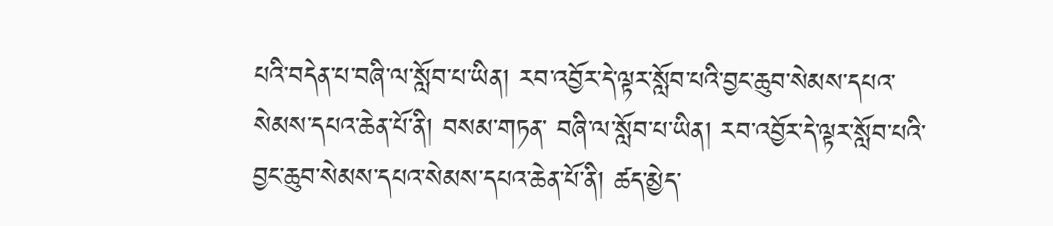པའི་བདེན་པ་བཞི་ལ་སློབ་པ་ཡིན། རབ་འབྱོར་དེ་ལྟར་སློབ་པའི་བྱང་ཆུབ་སེམས་དཔའ་སེམས་དཔའ་ཆེན་པོ་ནི། བསམ་གཏན་ བཞི་ལ་སློབ་པ་ཡིན། རབ་འབྱོར་དེ་ལྟར་སློབ་པའི་བྱང་ཆུབ་སེམས་དཔའ་སེམས་དཔའ་ཆེན་པོ་ནི། ཚད་མྱེད་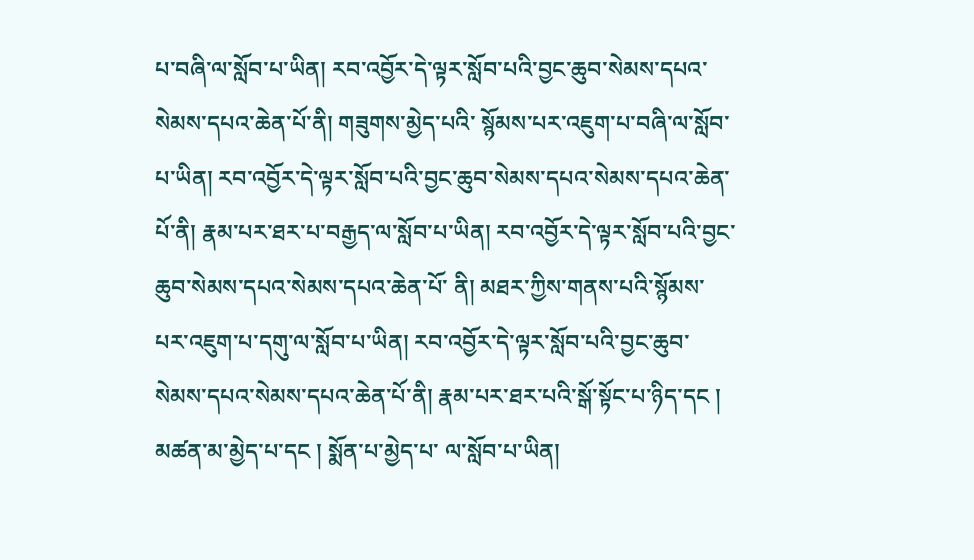པ་བཞི་ལ་སློབ་པ་ཡིན། རབ་འབྱོར་དེ་ལྟར་སློབ་པའི་བྱང་ཆུབ་སེམས་དཔའ་སེམས་དཔའ་ཆེན་པོ་ནི། གཟུགས་མྱེད་པའི་ སྙོམས་པར་འཇུག་པ་བཞི་ལ་སློབ་པ་ཡིན། རབ་འབྱོར་དེ་ལྟར་སློབ་པའི་བྱང་ཆུབ་སེམས་དཔའ་སེམས་དཔའ་ཆེན་པོ་ནི། རྣམ་པར་ཐར་པ་བརྒྱད་ལ་སློབ་པ་ཡིན། རབ་འབྱོར་དེ་ལྟར་སློབ་པའི་བྱང་ཆུབ་སེམས་དཔའ་སེམས་དཔའ་ཆེན་པོ་ ནི། མཐར་ཀྱིས་གནས་པའི་སྙོམས་པར་འཇུག་པ་དགུ་ལ་སློབ་པ་ཡིན། རབ་འབྱོར་དེ་ལྟར་སློབ་པའི་བྱང་ཆུབ་སེམས་དཔའ་སེམས་དཔའ་ཆེན་པོ་ནི། རྣམ་པར་ཐར་པའི་སྒོ་སྟོང་པ་ཉིད་དང ། མཚན་མ་མྱེད་པ་དང ། སྨོན་པ་མྱེད་པ་ ལ་སློབ་པ་ཡིན།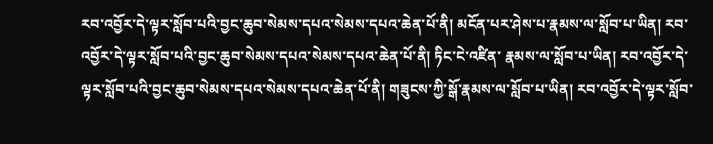རབ་འབྱོར་དེ་ལྟར་སློབ་པའི་བྱང་ཆུབ་སེམས་དཔའ་སེམས་དཔའ་ཆེན་པོ་ནི། མངོན་པར་ཤེས་པ་རྣམས་ལ་སློབ་པ་ཡིན། རབ་འབྱོར་དེ་ལྟར་སློབ་པའི་བྱང་ཆུབ་སེམས་དཔའ་སེམས་དཔའ་ཆེན་པོ་ནི། ཏིང་ངེ་འཛིན་ རྣམས་ལ་སློབ་པ་ཡིན། རབ་འབྱོར་དེ་ལྟར་སློབ་པའི་བྱང་ཆུབ་སེམས་དཔའ་སེམས་དཔའ་ཆེན་པོ་ནི། གཟུངས་ཀྱི་སྒོ་རྣམས་ལ་སློབ་པ་ཡིན། རབ་འབྱོར་དེ་ལྟར་སློབ་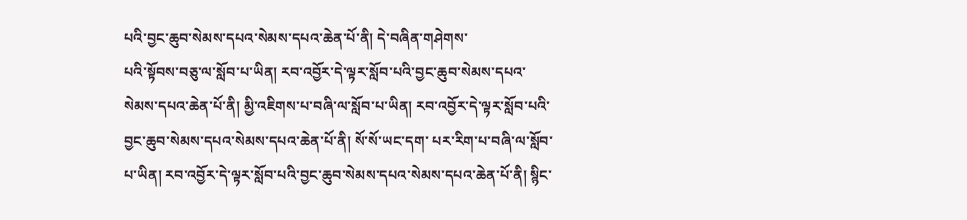པའི་བྱང་ཆུབ་སེམས་དཔའ་སེམས་དཔའ་ཆེན་པོ་ནི། དེ་བཞིན་གཤེགས་
པའི་སྟོབས་བཅུ་ལ་སློབ་པ་ཡིན། རབ་འབྱོར་དེ་ལྟར་སློབ་པའི་བྱང་ཆུབ་སེམས་དཔའ་སེམས་དཔའ་ཆེན་པོ་ནི། མྱི་འཇིགས་པ་བཞི་ལ་སློབ་པ་ཡིན། རབ་འབྱོར་དེ་ལྟར་སློབ་པའི་བྱང་ཆུབ་སེམས་དཔའ་སེམས་དཔའ་ཆེན་པོ་ནི། སོ་སོ་ཡང་དག་ པར་རིག་པ་བཞི་ལ་སློབ་པ་ཡིན། རབ་འབྱོར་དེ་ལྟར་སློབ་པའི་བྱང་ཆུབ་སེམས་དཔའ་སེམས་དཔའ་ཆེན་པོ་ནི། སྙིང་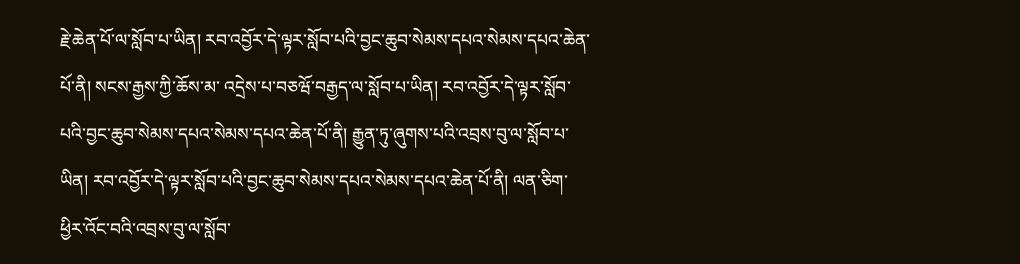རྗེ་ཆེན་པོ་ལ་སློབ་པ་ཡིན། རབ་འབྱོར་དེ་ལྟར་སློབ་པའི་བྱང་ཆུབ་སེམས་དཔའ་སེམས་དཔའ་ཆེན་པོ་ནི། སངས་རྒྱས་ཀྱི་ཆོས་མ་ འདྲེས་པ་བཅཝོ་བརྒྱད་ལ་སློབ་པ་ཡིན། རབ་འབྱོར་དེ་ལྟར་སློབ་པའི་བྱང་ཆུབ་སེམས་དཔའ་སེམས་དཔའ་ཆེན་པོ་ནི། རྒྱུན་ཏུ་ཞུགས་པའི་འབྲས་བུ་ལ་སློབ་པ་ཡིན། རབ་འབྱོར་དེ་ལྟར་སློབ་པའི་བྱང་ཆུབ་སེམས་དཔའ་སེམས་དཔའ་ཆེན་པོ་ནི། ལན་ཅིག་ཕྱིར་འོང་བའི་འབྲས་བུ་ལ་སློབ་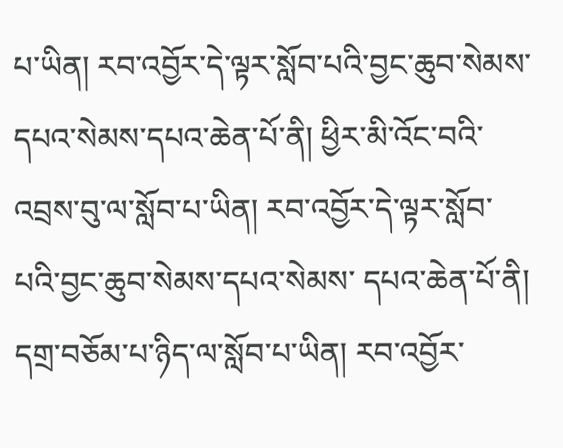པ་ཡིན། རབ་འབྱོར་དེ་ལྟར་སློབ་པའི་བྱང་ཆུབ་སེམས་དཔའ་སེམས་དཔའ་ཆེན་པོ་ནི། ཕྱིར་མི་འོང་བའི་འབྲས་བུ་ལ་སློབ་པ་ཡིན། རབ་འབྱོར་དེ་ལྟར་སློབ་པའི་བྱང་ཆུབ་སེམས་དཔའ་སེམས་ དཔའ་ཆེན་པོ་ནི། དགྲ་བཅོམ་པ་ཉིད་ལ་སློབ་པ་ཡིན། རབ་འབྱོར་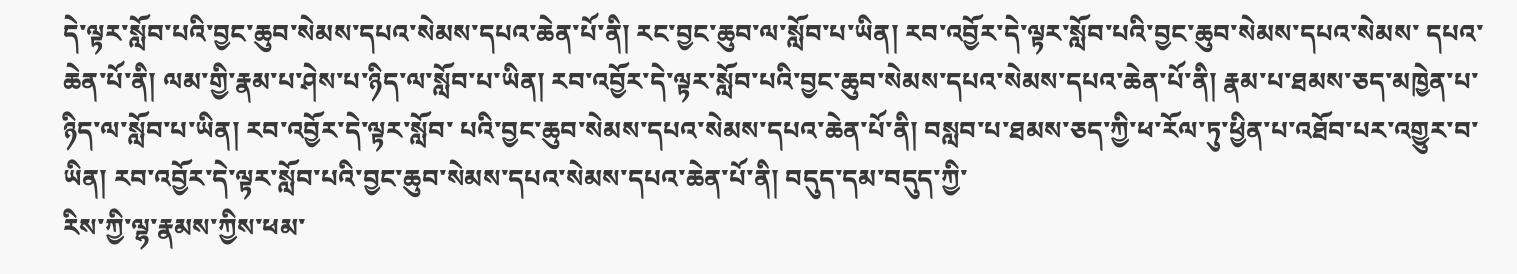དེ་ལྟར་སློབ་པའི་བྱང་ཆུབ་སེམས་དཔའ་སེམས་དཔའ་ཆེན་པོ་ནི། རང་བྱང་ཆུབ་ལ་སློབ་པ་ཡིན། རབ་འབྱོར་དེ་ལྟར་སློབ་པའི་བྱང་ཆུབ་སེམས་དཔའ་སེམས་ དཔའ་ཆེན་པོ་ནི། ལམ་གྱི་རྣམ་པ་ཤེས་པ་ཉིད་ལ་སློབ་པ་ཡིན། རབ་འབྱོར་དེ་ལྟར་སློབ་པའི་བྱང་ཆུབ་སེམས་དཔའ་སེམས་དཔའ་ཆེན་པོ་ནི། རྣམ་པ་ཐམས་ཅད་མཁྱེན་པ་ཉིད་ལ་སློབ་པ་ཡིན། རབ་འབྱོར་དེ་ལྟར་སློབ་ པའི་བྱང་ཆུབ་སེམས་དཔའ་སེམས་དཔའ་ཆེན་པོ་ནི། བསླབ་པ་ཐམས་ཅད་ཀྱི་ཕ་རོལ་ཏུ་ཕྱིན་པ་འཐོབ་པར་འགྱུར་བ་ཡིན། རབ་འབྱོར་དེ་ལྟར་སློབ་པའི་བྱང་ཆུབ་སེམས་དཔའ་སེམས་དཔའ་ཆེན་པོ་ནི། བདུད་དམ་བདུད་ཀྱི་
རིས་ཀྱི་ལྷ་རྣམས་ཀྱིས་ཕམ་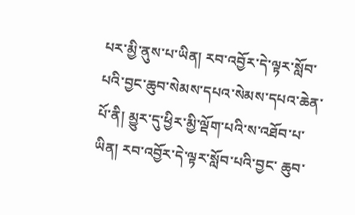པར་མྱི་ནུས་པ་ཡིན། རབ་འབྱོར་དེ་ལྟར་སློབ་པའི་བྱང་ཆུབ་སེམས་དཔའ་སེམས་དཔའ་ཆེན་པོ་ནི། མྱུར་དུ་ཕྱིར་མྱི་ལྡོག་པའི་ས་འཐོབ་པ་ཡིན། རབ་འབྱོར་དེ་ལྟར་སློབ་པའི་བྱང་ ཆུབ་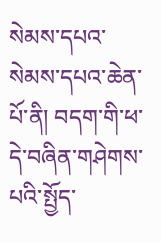སེམས་དཔའ་སེམས་དཔའ་ཆེན་པོ་ནི། བདག་གི་ཕ་དེ་བཞིན་གཤེགས་པའི་སྤྱོད་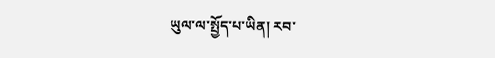ཡུལ་ལ་སྤྱོད་པ་ཡིན། རབ་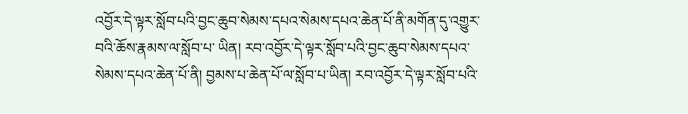འབྱོར་དེ་ལྟར་སློབ་པའི་བྱང་ཆུབ་སེམས་དཔའ་སེམས་དཔའ་ཆེན་པོ་ནི་མགོན་དུ་འགྱུར་བའི་ཆོས་རྣམས་ལ་སློབ་པ་ ཡིན། རབ་འབྱོར་དེ་ལྟར་སློབ་པའི་བྱང་ཆུབ་སེམས་དཔའ་སེམས་དཔའ་ཆེན་པོ་ནི། བྱམས་པ་ཆེན་པོ་ལ་སློབ་པ་ཡིན། རབ་འབྱོར་དེ་ལྟར་སློབ་པའི་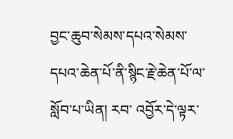བྱང་ཆུབ་སེམས་དཔའ་སེམས་དཔའ་ཆེན་པོ་ནི་སྙིང་རྗེ་ཆེན་པོ་ལ་སློབ་པ་ཡིན། རབ་ འབྱོར་དེ་ལྟར་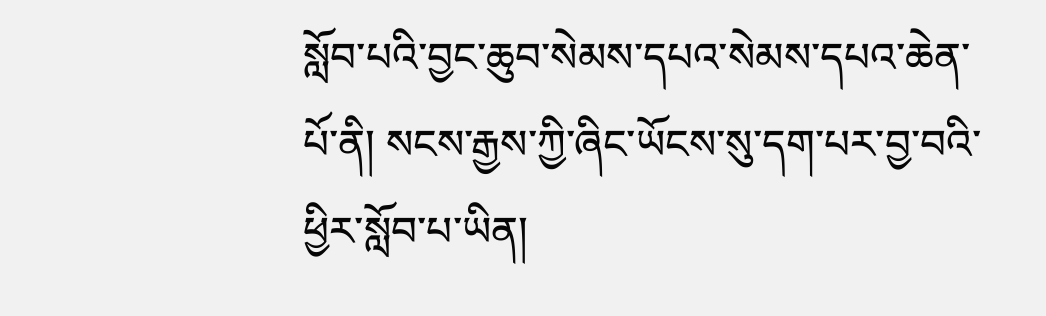སློབ་པའི་བྱང་ཆུབ་སེམས་དཔའ་སེམས་དཔའ་ཆེན་པོ་ནི། སངས་རྒྱས་ཀྱི་ཞིང་ཡོངས་སུ་དག་པར་བྱ་བའི་ཕྱིར་སློབ་པ་ཡིན།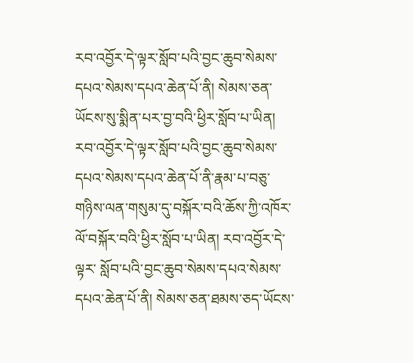རབ་འབྱོར་དེ་ལྟར་སློབ་པའི་བྱང་ཆུབ་སེམས་དཔའ་སེམས་དཔའ་ཆེན་པོ་ནི། སེམས་ཅན་ ཡོངས་སུ་སྨིན་པར་བྱ་བའི་ཕྱིར་སློབ་པ་ཡིན། རབ་འབྱོར་དེ་ལྟར་སློབ་པའི་བྱང་ཆུབ་སེམས་དཔའ་སེམས་དཔའ་ཆེན་པོ་ནི་རྣམ་པ་བཅུ་གཉིས་ལན་གསུམ་དུ་བསྐོར་བའི་ཆོས་ཀྱི་འཁོར་ལོ་བསྐོར་བའི་ཕྱིར་སློབ་པ་ཡིན། རབ་འབྱོར་དེ་ལྟར་ སློབ་པའི་བྱང་ཆུབ་སེམས་དཔའ་སེམས་དཔའ་ཆེན་པོ་ནི། སེམས་ཅན་ཐམས་ཅད་ཡོངས་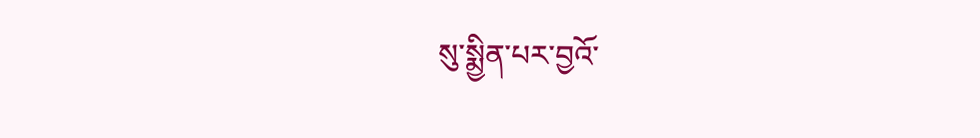སུ་སྨྱིན་པར་བྱའོ་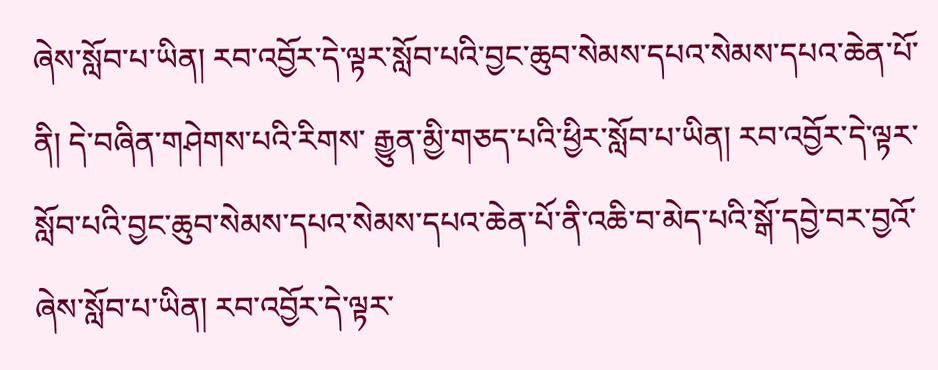ཞེས་སློབ་པ་ཡིན། རབ་འབྱོར་དེ་ལྟར་སློབ་པའི་བྱང་ཆུབ་སེམས་དཔའ་སེམས་དཔའ་ཆེན་པོ་ནི། དེ་བཞིན་གཤེགས་པའི་རིགས་ རྒྱུན་མྱི་གཅད་པའི་ཕྱིར་སློབ་པ་ཡིན། རབ་འབྱོར་དེ་ལྟར་སློབ་པའི་བྱང་ཆུབ་སེམས་དཔའ་སེམས་དཔའ་ཆེན་པོ་ནི་འཆི་བ་མེད་པའི་སྒོ་དབྱེ་བར་བྱའོ་ཞེས་སློབ་པ་ཡིན། རབ་འབྱོར་དེ་ལྟར་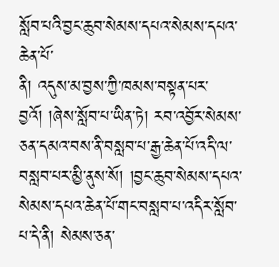སློབ་པའི་བྱང་ཆུབ་སེམས་དཔའ་སེམས་དཔའ་ཆེན་པོ་
ནི། འདུས་མ་བྱས་ཀྱི་ཁམས་བསྟན་པར་བྱའོ། །ཞེས་སློབ་པ་ཡིན་ཏེ། རབ་འབྱོར་སེམས་ཅན་དམའ་བས་ནི་བསླབ་པ་རྒྱ་ཆེན་པོ་འདི་ལ་བསླབ་པར་མྱི་ནུས་སོ། །བྱང་ཆུབ་སེམས་དཔའ་སེམས་དཔའ་ཆེན་པོ་གང་བསླབ་པ་འདིར་སློབ་ པ་དེ་ནི། སེམས་ཅན་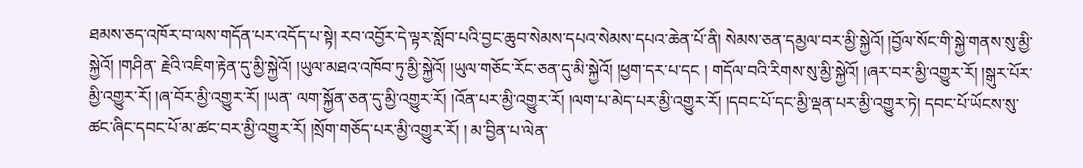ཐམས་ཅད་འཁོར་བ་ལས་གདོན་པར་འདོད་པ་སྟེ། རབ་འབྱོར་དེ་ལྟར་སློབ་པའི་བྱང་ཆུབ་སེམས་དཔའ་སེམས་དཔའ་ཆེན་པོ་ནི། སེམས་ཅན་དམྱལ་བར་མྱི་སྐྱེའོ། །བྱོལ་སོང་གི་སྐྱེ་གནས་སུ་མྱི་སྐྱེའོ། །གཤིན་ རྗེའི་འཇིག་རྟེན་དུ་མྱི་སྐྱེའོ། །ཡུལ་མཐའ་འཁོབ་ཏུ་མྱི་སྐྱེའོ། །ཡུལ་གཅོང་རོང་ཅན་དུ་མི་སྐྱེའོ། །ཕྱག་དར་པ་དང ། གདོལ་བའི་རིགས་སུ་མྱི་སྐྱེའོ། །ཞར་བར་མྱི་འགྱུར་རོ། །སྒུར་པོར་མྱི་འགྱུར་རོ། །ཞ་བོར་མྱི་འགྱུར་རོ། །ཡན་ ལག་སྐྱོན་ཅན་དུ་མྱི་འགྱུར་རོ། །འོན་པར་མྱི་འགྱུར་རོ། །ལག་པ་མེད་པར་མྱི་འགྱུར་རོ། །དབང་པོ་དང་མྱི་ལྡན་པར་མྱི་འགྱུར་ཏེ། དབང་པོ་ཡོངས་སུ་ཚང་ཞིང་དབང་པོ་མ་ཚང་བར་མྱི་འགྱུར་རོ། །སྲོག་གཅོད་པར་མྱི་འགྱུར་རོ། ། མ་བྱིན་པ་ལེན་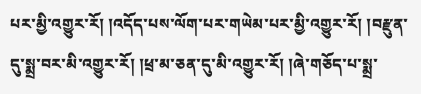པར་མྱི་འགྱུར་རོ། །འདོད་པས་ལོག་པར་གཡེམ་པར་མྱི་འགྱུར་རོ། །བརྫུན་དུ་སྨྲ་བར་མི་འགྱུར་རོ། །ཕྲ་མ་ཅན་དུ་མི་འགྱུར་རོ། །ཞེ་གཅོད་པ་སྨྲ་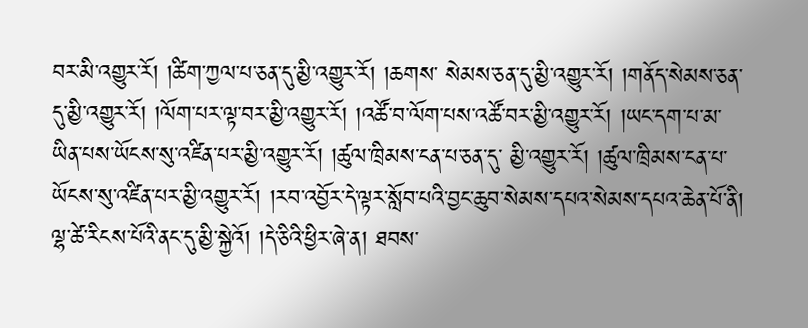བར་མི་འགྱུར་རོ། །ཚིག་ཀྱལ་པ་ཅན་དུ་མྱི་འགྱུར་རོ། །ཆགས་ སེམས་ཅན་དུ་མྱི་འགྱུར་རོ། །གནོད་སེམས་ཅན་དུ་མྱི་འགྱུར་རོ། །ལོག་པར་ལྟ་བར་མྱི་འགྱུར་རོ། །འཚོ་བ་ལོག་པས་འཚོ་བར་མྱི་འགྱུར་རོ། །ཡང་དག་པ་མ་ཡིན་པས་ཡོངས་སུ་འཛིན་པར་མྱི་འགྱུར་རོ། །ཚུལ་ཁྲིམས་ངན་པ་ཅན་དུ་ མྱི་འགྱུར་རོ། །ཚུལ་ཁྲིམས་ངན་པ་ཡོངས་སུ་འཛིན་པར་མྱི་འགྱུར་རོ། །རབ་འབྱོར་དེ་ལྟར་སློབ་པའི་བྱང་ཆུབ་སེམས་དཔའ་སེམས་དཔའ་ཆེན་པོ་ནི། ལྷ་ཚེ་རིངས་པོའི་ནང་དུ་མྱི་སྐྱེའོ། །དེ་ཅིའི་ཕྱིར་ཞེ་ན། ཐབས་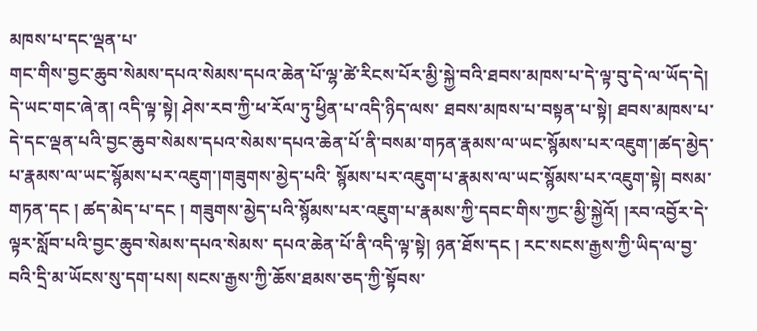མཁས་པ་དང་ལྡན་པ་
གང་གིས་བྱང་ཆུབ་སེམས་དཔའ་སེམས་དཔའ་ཆེན་པོ་ལྷ་ཚེ་རིངས་པོར་མྱི་སྐྱེ་བའི་ཐབས་མཁས་པ་དེ་ལྟ་བུ་དེ་ལ་ཡོད་དེ། དེ་ཡང་གང་ཞེ་ན། འདི་ལྟ་སྟེ། ཤེས་རབ་ཀྱི་ཕ་རོལ་ཏུ་ཕྱིན་པ་འདི་ཉིད་ལས་ ཐབས་མཁས་པ་བསྟན་པ་སྟེ། ཐབས་མཁས་པ་དེ་དང་ལྡན་པའི་བྱང་ཆུབ་སེམས་དཔའ་སེམས་དཔའ་ཆེན་པོ་ནི་བསམ་གཏན་རྣམས་ལ་ཡང་སྙོམས་པར་འཇུག་།ཚད་མྱེད་པ་རྣམས་ལ་ཡང་སྙོམས་པར་འཇུག་།གཟུགས་མྱེད་པའི་ སྙོམས་པར་འཇུག་པ་རྣམས་ལ་ཡང་སྙོམས་པར་འཇུག་སྟེ། བསམ་གཏན་དང ། ཚད་མེད་པ་དང ། གཟུགས་མྱེད་པའི་སྙོམས་པར་འཇུག་པ་རྣམས་ཀྱི་དབང་གིས་ཀྱང་མྱི་སྐྱེའོ། །རབ་འབྱོར་དེ་ལྟར་སློབ་པའི་བྱང་ཆུབ་སེམས་དཔའ་སེམས་ དཔའ་ཆེན་པོ་ནི་འདི་ལྟ་སྟེ། ཉན་ཐོས་དང ། རང་སངས་རྒྱས་ཀྱི་ཡིད་ལ་བྱ་བའི་དྲི་མ་ཡོངས་སུ་དག་པས། སངས་རྒྱས་ཀྱི་ཆོས་ཐམས་ཅད་ཀྱི་སྟོབས་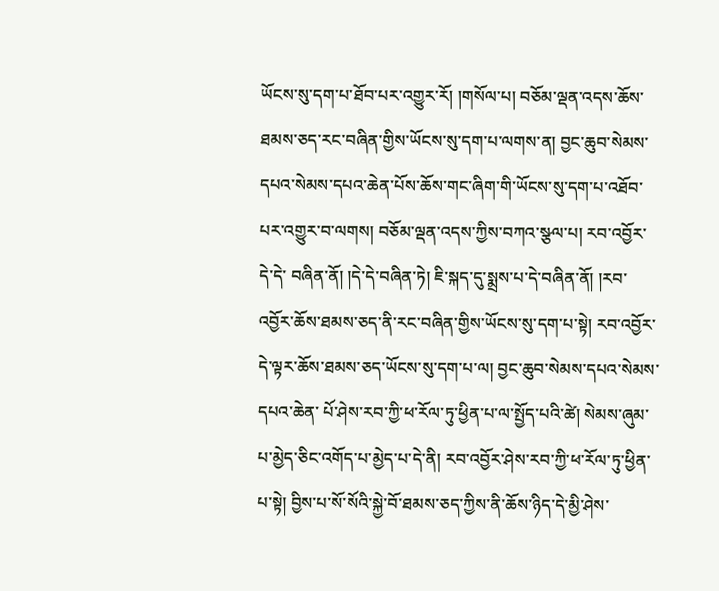ཡོངས་སུ་དག་པ་ཐོབ་པར་འགྱུར་རོ། །གསོལ་པ། བཅོམ་ལྡན་འདས་ཆོས་ ཐམས་ཅད་རང་བཞིན་གྱིས་ཡོངས་སུ་དག་པ་ལགས་ན། བྱང་ཆུབ་སེམས་དཔའ་སེམས་དཔའ་ཆེན་པོས་ཆོས་གང་ཞིག་གི་ཡོངས་སུ་དག་པ་འཐོབ་པར་འགྱུར་བ་ལགས། བཅོམ་ལྡན་འདས་ཀྱིས་བཀའ་སྩལ་པ། རབ་འབྱོར་དེ་དེ་ བཞིན་ནོ། །དེ་དེ་བཞིན་ཏེ། ཇི་སྐད་དུ་སྨྲས་པ་དེ་བཞིན་ནོ། །རབ་འབྱོར་ཆོས་ཐམས་ཅད་ནི་རང་བཞིན་གྱིས་ཡོངས་སུ་དག་པ་སྟེ། རབ་འབྱོར་དེ་ལྟར་ཆོས་ཐམས་ཅད་ཡོངས་སུ་དག་པ་ལ། བྱང་ཆུབ་སེམས་དཔའ་སེམས་དཔའ་ཆེན་ པོ་ཤེས་རབ་ཀྱི་ཕ་རོལ་ཏུ་ཕྱིན་པ་ལ་སྤྱོད་པའི་ཚེ། སེམས་ཞུམ་པ་མྱེད་ཅིང་འགོད་པ་མྱེད་པ་དེ་ནི། རབ་འབྱོར་ཤེས་རབ་ཀྱི་ཕ་རོལ་ཏུ་ཕྱིན་པ་སྟེ། བྱིས་པ་སོ་སོའི་སྐྱེ་བོ་ཐམས་ཅད་ཀྱིས་ནི་ཆོས་ཉིད་དེ་མྱི་ཤེས་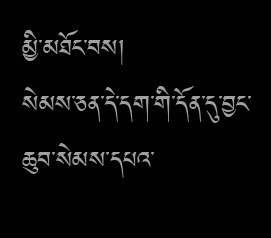མྱི་མཐོང་བས།
སེམས་ཅན་དེ་དག་གི་དོན་དུ་བྱང་ཆུབ་སེམས་དཔའ་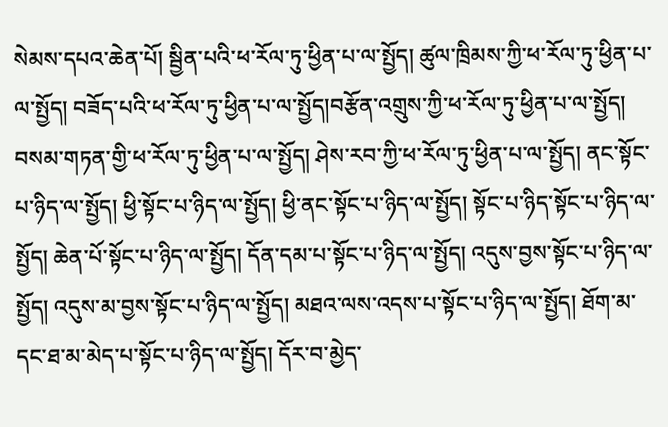སེམས་དཔའ་ཆེན་པོ། སྦྱིན་པའི་ཕ་རོལ་ཏུ་ཕྱིན་པ་ལ་སྤྱོད། ཚུལ་ཁྲིམས་ཀྱི་ཕ་རོལ་ཏུ་ཕྱིན་པ་ལ་སྤྱོད། བཟོད་པའི་ཕ་རོལ་ཏུ་ཕྱིན་པ་ལ་སྤྱོད།བརྩོན་འགྲུས་ཀྱི་ཕ་རོལ་ཏུ་ཕྱིན་པ་ལ་སྤྱོད། བསམ་གཏན་གྱི་ཕ་རོལ་ཏུ་ཕྱིན་པ་ལ་སྤྱོད། ཤེས་རབ་ཀྱི་ཕ་རོལ་ཏུ་ཕྱིན་པ་ལ་སྤྱོད། ནང་སྟོང་པ་ཉིད་ལ་སྤྱོད། ཕྱི་སྟོང་པ་ཉིད་ལ་སྤྱོད། ཕྱི་ནང་སྟོང་པ་ཉིད་ལ་སྤྱོད། སྟོང་པ་ཉིད་སྟོང་པ་ཉིད་ལ་སྤྱོད། ཆེན་པོ་སྟོང་པ་ཉིད་ལ་སྤྱོད། དོན་དམ་པ་སྟོང་པ་ཉིད་ལ་སྤྱོད། འདུས་བྱས་སྟོང་པ་ཉིད་ལ་སྤྱོད། འདུས་མ་བྱས་སྟོང་པ་ཉིད་ལ་སྤྱོད། མཐའ་ལས་འདས་པ་སྟོང་པ་ཉིད་ལ་སྤྱོད། ཐོག་མ་དང་ཐ་མ་མེད་པ་སྟོང་པ་ཉིད་ལ་སྤྱོད། དོར་བ་མྱེད་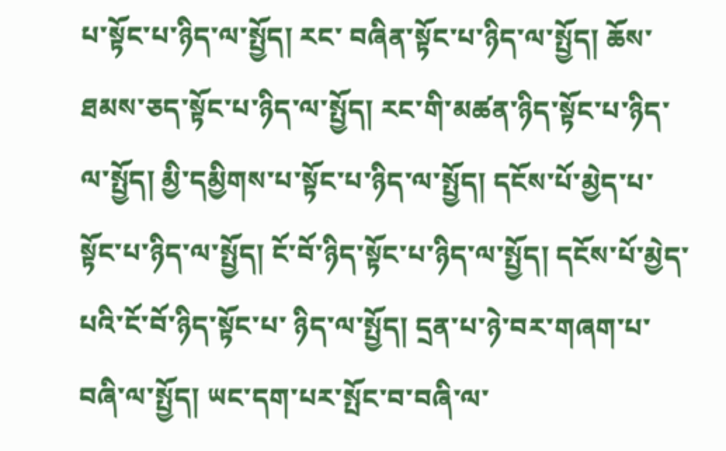པ་སྟོང་པ་ཉིད་ལ་སྤྱོད། རང་ བཞིན་སྟོང་པ་ཉིད་ལ་སྤྱོད། ཆོས་ཐམས་ཅད་སྟོང་པ་ཉིད་ལ་སྤྱོད། རང་གི་མཚན་ཉིད་སྟོང་པ་ཉིད་ལ་སྤྱོད། མྱི་དམྱིགས་པ་སྟོང་པ་ཉིད་ལ་སྤྱོད། དངོས་པོ་མྱེད་པ་སྟོང་པ་ཉིད་ལ་སྤྱོད། ངོ་བོ་ཉིད་སྟོང་པ་ཉིད་ལ་སྤྱོད། དངོས་པོ་མྱེད་པའི་ངོ་བོ་ཉིད་སྟོང་པ་ ཉིད་ལ་སྤྱོད། དྲན་པ་ཉེ་བར་གཞག་པ་བཞི་ལ་སྤྱོད། ཡང་དག་པར་སྤོང་བ་བཞི་ལ་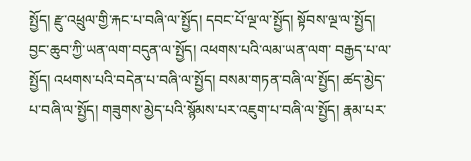སྤྱོད། རྫུ་འཕྲུལ་གྱི་རྐང་པ་བཞི་ལ་སྤྱོད། དབང་པོ་ལྔ་ལ་སྤྱོད། སྟོབས་ལྔ་ལ་སྤྱོད། བྱང་ཆུབ་ཀྱི་ཡན་ལག་བདུན་ལ་སྤྱོད། འཕགས་པའི་ལམ་ཡན་ལག་ བརྒྱད་པ་ལ་སྤྱོད། འཕགས་པའི་བདེན་པ་བཞི་ལ་སྤྱོད། བསམ་གཏན་བཞི་ལ་སྤྱོད། ཚད་མྱེད་པ་བཞི་ལ་སྤྱོད། གཟུགས་མྱེད་པའི་སྙོམས་པར་འཇུག་པ་བཞི་ལ་སྤྱོད། རྣམ་པར་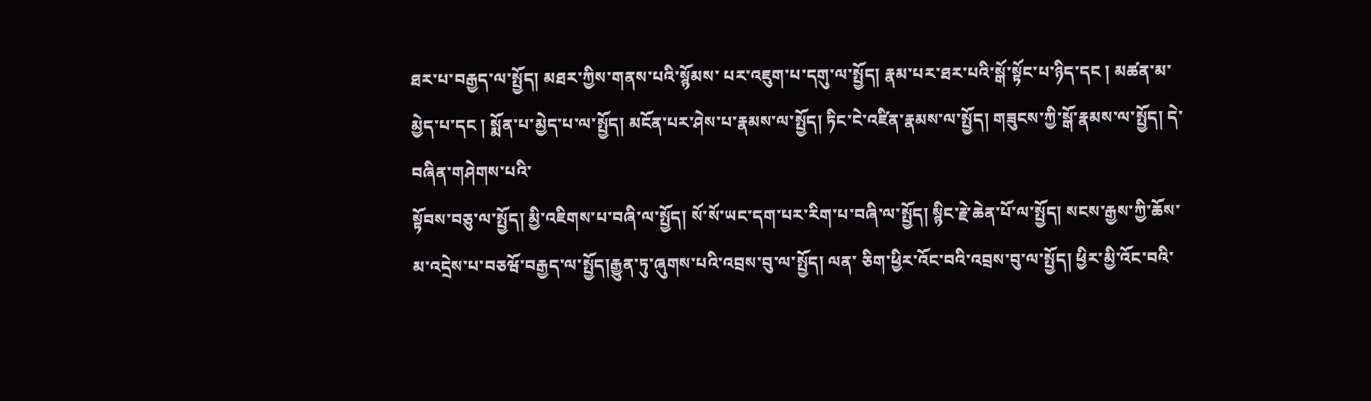ཐར་པ་བརྒྱད་ལ་སྤྱོད། མཐར་ཀྱིས་གནས་པའི་སྙོམས་ པར་འཇུག་པ་དགུ་ལ་སྤྱོད། རྣམ་པར་ཐར་པའི་སྒོ་སྟོང་པ་ཉིད་དང ། མཚན་མ་མྱེད་པ་དང ། སྨོན་པ་མྱེད་པ་ལ་སྤྱོད། མངོན་པར་ཤེས་པ་རྣམས་ལ་སྤྱོད། ཏིང་ངེ་འཛིན་རྣམས་ལ་སྤྱོད། གཟུངས་ཀྱི་སྒོ་རྣམས་ལ་སྤྱོད། དེ་བཞིན་གཤེགས་པའི་
སྟོབས་བཅུ་ལ་སྤྱོད། མྱི་འཇིགས་པ་བཞི་ལ་སྤྱོད། སོ་སོ་ཡང་དག་པར་རིག་པ་བཞི་ལ་སྤྱོད། སྙིང་རྗེ་ཆེན་པོ་ལ་སྤྱོད། སངས་རྒྱས་ཀྱི་ཆོས་མ་འདྲེས་པ་བཅཝོ་བརྒྱད་ལ་སྤྱོད།རྒྱུན་ཏུ་ཞུགས་པའི་འབྲས་བུ་ལ་སྤྱོད། ལན་ ཅིག་ཕྱིར་འོང་བའི་འབྲས་བུ་ལ་སྤྱོད། ཕྱིར་མྱི་འོང་བའི་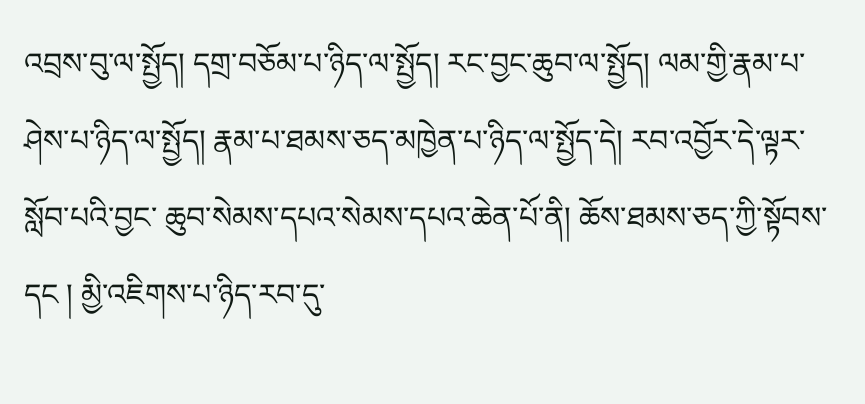འབྲས་བུ་ལ་སྤྱོད། དགྲ་བཅོམ་པ་ཉིད་ལ་སྤྱོད། རང་བྱང་ཆུབ་ལ་སྤྱོད། ལམ་གྱི་རྣམ་པ་ཤེས་པ་ཉིད་ལ་སྤྱོད། རྣམ་པ་ཐམས་ཅད་མཁྱེན་པ་ཉིད་ལ་སྤྱོད་དེ། རབ་འབྱོར་དེ་ལྟར་སློབ་པའི་བྱང་ ཆུབ་སེམས་དཔའ་སེམས་དཔའ་ཆེན་པོ་ནི། ཆོས་ཐམས་ཅད་ཀྱི་སྟོབས་དང ། མྱི་འཇིགས་པ་ཉིད་རབ་དུ་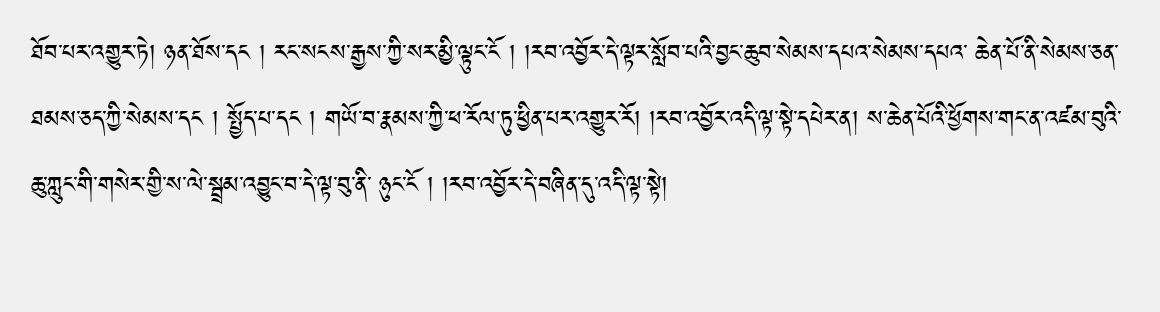ཐོབ་པར་འགྱུར་ཏེ། ཉན་ཐོས་དང ། རང་སངས་རྒྱས་ཀྱི་སར་མྱི་ལྟུང་ངོ ། །རབ་འབྱོར་དེ་ལྟར་སློབ་པའི་བྱང་ཆུབ་སེམས་དཔའ་སེམས་དཔའ་ ཆེན་པོ་ནི་སེམས་ཅན་ཐམས་ཅད་ཀྱི་སེམས་དང ། སྤྱོད་པ་དང ། གཡོ་བ་རྣམས་ཀྱི་ཕ་རོལ་ཏུ་ཕྱིན་པར་འགྱུར་རོ། །རབ་འབྱོར་འདི་ལྟ་སྟེ་དཔེར་ན། ས་ཆེན་པོའི་ཕྱོགས་གང་ན་འཛམ་བུའི་ཆུ་ཀླུང་གི་གསེར་གྱི་ས་ལེ་སྦྲམ་འབྱུང་བ་དེ་ལྟ་བུ་ནི་ ཉུང་ངོ ། །རབ་འབྱོར་དེ་བཞིན་དུ་འདི་ལྟ་སྟེ།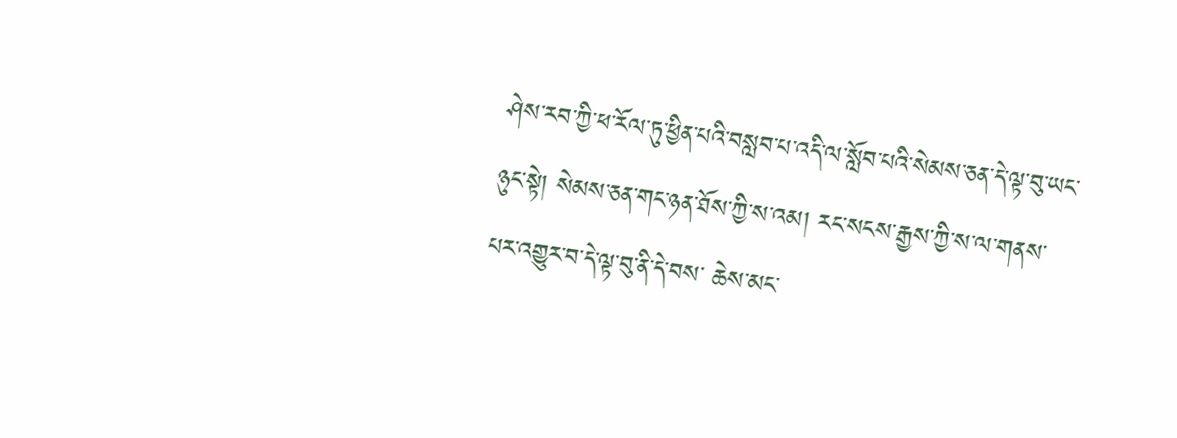ཤེས་རབ་ཀྱི་ཕ་རོལ་ཏུ་ཕྱིན་པའི་བསླབ་པ་འདི་ལ་སློབ་པའི་སེམས་ཅན་དེ་ལྟ་བུ་ཡང་ཉུང་སྟེ། སེམས་ཅན་གང་ཉན་ཐོས་ཀྱི་ས་འམ། རང་སངས་རྒྱས་ཀྱི་ས་ལ་གནས་པར་འགྱུར་བ་དེ་ལྟ་བུ་ནི་དེ་བས་ ཆེས་མང་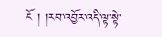ངོ ། །རབ་འབྱོར་འདི་ལྟ་སྟེ་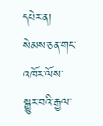དཔེར་ན། སེམས་ཅན་གང་འཁོར་ལོས་སྒྱུར་བའི་རྒྱལ་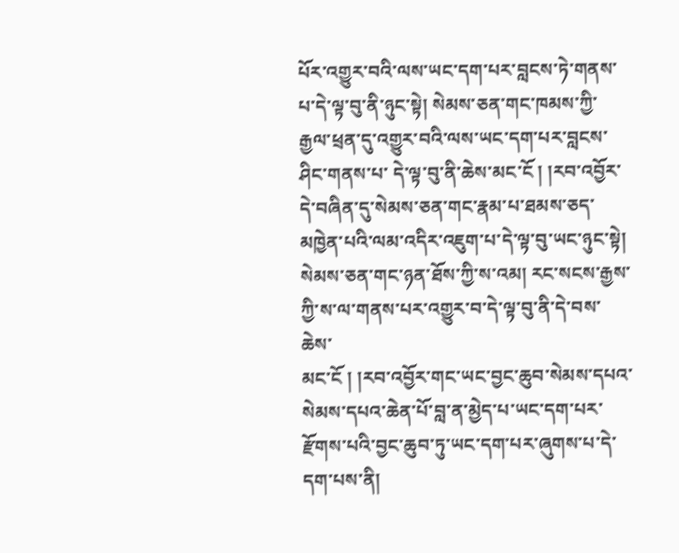པོར་འགྱུར་བའི་ལས་ཡང་དག་པར་བླངས་ཏེ་གནས་པ་དེ་ལྟ་བུ་ནི་ཉུང་སྟེ། སེམས་ཅན་གང་ཁམས་ཀྱི་རྒྱལ་ཕྲན་དུ་འགྱུར་བའི་ལས་ཡང་དག་པར་བླངས་ཤིང་གནས་པ་ དེ་ལྟ་བུ་ནི་ཆེས་མང་ངོ ། །རབ་འབྱོར་དེ་བཞིན་དུ་སེམས་ཅན་གང་རྣམ་པ་ཐམས་ཅད་མཁྱེན་པའི་ལམ་འདིར་འཇུག་པ་དེ་ལྟ་བུ་ཡང་ཉུང་སྟེ། སེམས་ཅན་གང་ཉན་ཐོས་ཀྱི་ས་འམ། རང་སངས་རྒྱས་ཀྱི་ས་ལ་གནས་པར་འགྱུར་བ་དེ་ལྟ་བུ་ནི་དེ་བས་ཆེས་
མང་ངོ ། །རབ་འབྱོར་གང་ཡང་བྱང་ཆུབ་སེམས་དཔའ་སེམས་དཔའ་ཆེན་པོ་བླ་ན་མྱེད་པ་ཡང་དག་པར་རྫོགས་པའི་བྱང་ཆུབ་ཏུ་ཡང་དག་པར་ཞུགས་པ་དེ་དག་པས་ནི།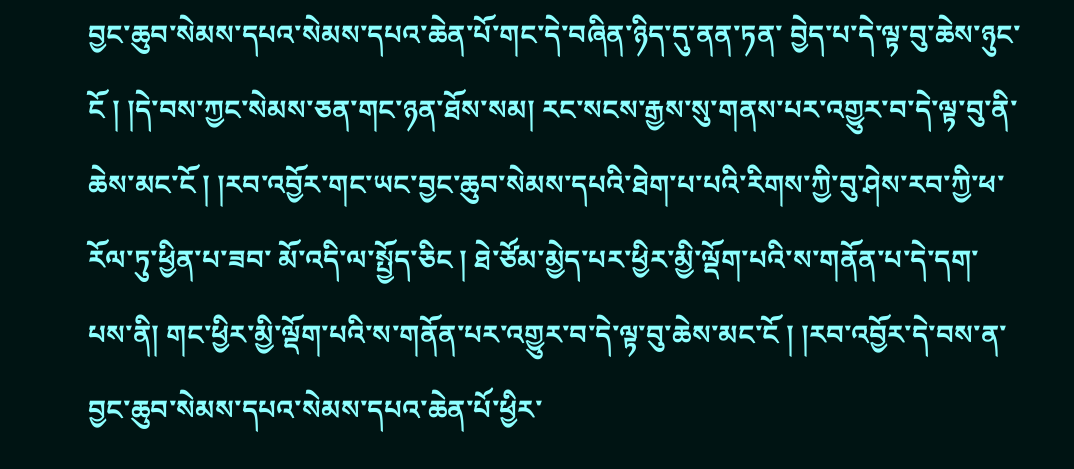བྱང་ཆུབ་སེམས་དཔའ་སེམས་དཔའ་ཆེན་པོ་གང་དེ་བཞིན་ཉིད་དུ་ནན་ཏན་ བྱེད་པ་དེ་ལྟ་བུ་ཆེས་ཉུང་ངོ ། །དེ་བས་ཀྱང་སེམས་ཅན་གང་ཉན་ཐོས་སམ། རང་སངས་རྒྱས་སུ་གནས་པར་འགྱུར་བ་དེ་ལྟ་བུ་ནི་ཆེས་མང་ངོ ། །རབ་འབྱོར་གང་ཡང་བྱང་ཆུབ་སེམས་དཔའི་ཐེག་པ་པའི་རིགས་ཀྱི་བུ་ཤེས་རབ་ཀྱི་ཕ་རོལ་ཏུ་ཕྱིན་པ་ཟབ་ མོ་འདི་ལ་སྤྱོད་ཅིང ། ཐེ་ཙོམ་མྱེད་པར་ཕྱིར་མྱི་ལྡོག་པའི་ས་གནོན་པ་དེ་དག་པས་ནི། གང་ཕྱིར་མྱི་ལྡོག་པའི་ས་གནོན་པར་འགྱུར་བ་དེ་ལྟ་བུ་ཆེས་མང་ངོ ། །རབ་འབྱོར་དེ་བས་ན་བྱང་ཆུབ་སེམས་དཔའ་སེམས་དཔའ་ཆེན་པོ་ཕྱིར་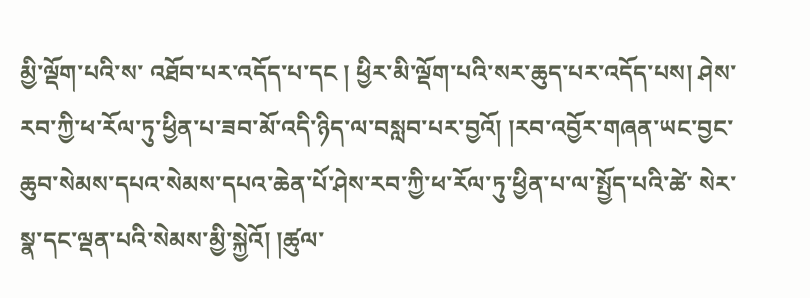མྱི་ལྡོག་པའི་ས་ འཐོབ་པར་འདོད་པ་དང ། ཕྱིར་མི་ལྡོག་པའི་སར་ཆུད་པར་འདོད་པས། ཤེས་རབ་ཀྱི་ཕ་རོལ་ཏུ་ཕྱིན་པ་ཟབ་མོ་འདི་ཉིད་ལ་བསླབ་པར་བྱའོ། །རབ་འབྱོར་གཞན་ཡང་བྱང་ཆུབ་སེམས་དཔའ་སེམས་དཔའ་ཆེན་པོ་ཤེས་རབ་ཀྱི་ཕ་རོལ་ཏུ་ཕྱིན་པ་ལ་སྤྱོད་པའི་ཚེ་ སེར་སྣ་དང་ལྡན་པའི་སེམས་མྱི་སྐྱེའོ། །ཚུལ་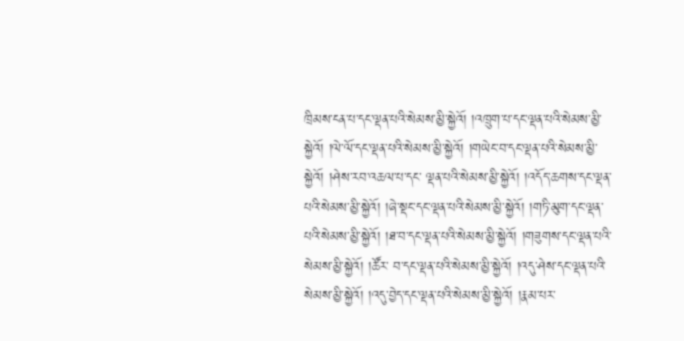ཁྲིམས་ངན་པ་དང་ལྡན་པའི་སེམས་མྱི་སྐྱེའོ། །འཁྲུག་པ་དང་ལྡན་པའི་སེམས་མྱི་སྐྱེའོ། །ལེ་ལོ་དང་ལྡན་པའི་སེམས་མྱི་སྐྱེའོ། །གཡེང་བ་དང་ལྡན་པའི་སེམས་མྱི་སྐྱེའོ། །ཤེས་རབ་འཆལ་པ་དང་ ལྡན་པའི་སེམས་མྱི་སྐྱེའོ། །འདོད་ཆགས་དང་ལྡན་པའི་སེམས་མྱི་སྐྱེའོ། །ཞེ་སྡང་དང་ལྡན་པའི་སེམས་མྱི་སྐྱེའོ། །གཏི་མུག་དང་ལྡན་པའི་སེམས་མྱི་སྐྱེའོ། །ཐ་བ་དང་ལྡན་པའི་སེམས་མྱི་སྐྱེའོ། །གཟུགས་དང་ལྡན་པའི་སེམས་མྱི་སྐྱེའོ། །ཚོར་ བ་དང་ལྡན་པའི་སེམས་མྱི་སྐྱེའོ། །འདུ་ཤེས་དང་ལྡན་པའི་སེམས་མྱི་སྐྱེའོ། །འདུ་བྱེད་དང་ལྡན་པའི་སེམས་མྱི་སྐྱེའོ། །རྣམ་པར་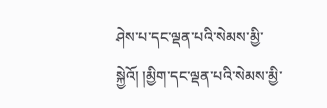ཤེས་པ་དང་ལྡན་པའི་སེམས་མྱི་སྐྱེའོ། །མྱིག་དང་ལྡན་པའི་སེམས་མྱི་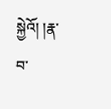སྐྱེའོ། །རྣ་བ་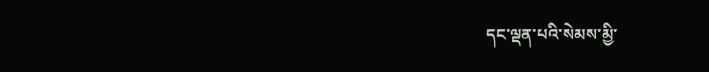དང་ལྡན་པའི་སེམས་མྱི་